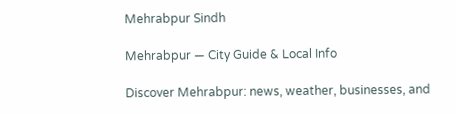Mehrabpur Sindh

Mehrabpur — City Guide & Local Info

Discover Mehrabpur: news, weather, businesses, and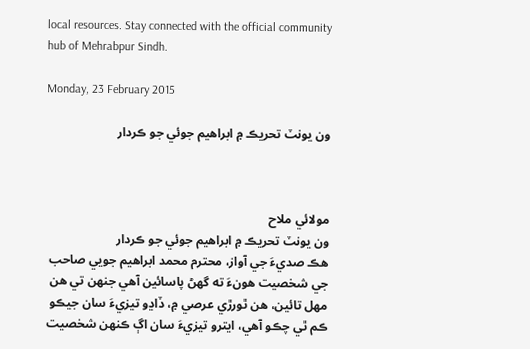local resources. Stay connected with the official community hub of Mehrabpur Sindh.

Monday, 23 February 2015

ون يونٽ تحريڪ ۾ ابراهيم جوئي جو ڪردار



مولائي ملاح
ون يونٽ تحريڪ ۾ ابراهيم جوئي جو ڪردار
هڪ صديءَ جي آواز، محترم محمد ابراهيم جويي صاحب جي شخصيت هونءَ ته گھڻ پاسائين آهي جنهن تي هن مهل تائين، هن ٿورڙي عرصي ۾، ڏاڍو تيزيءَ سان جيڪو ڪم ٿي چڪو آهي، ايترو تيزيءَ سان اڳ ڪنهن شخصيت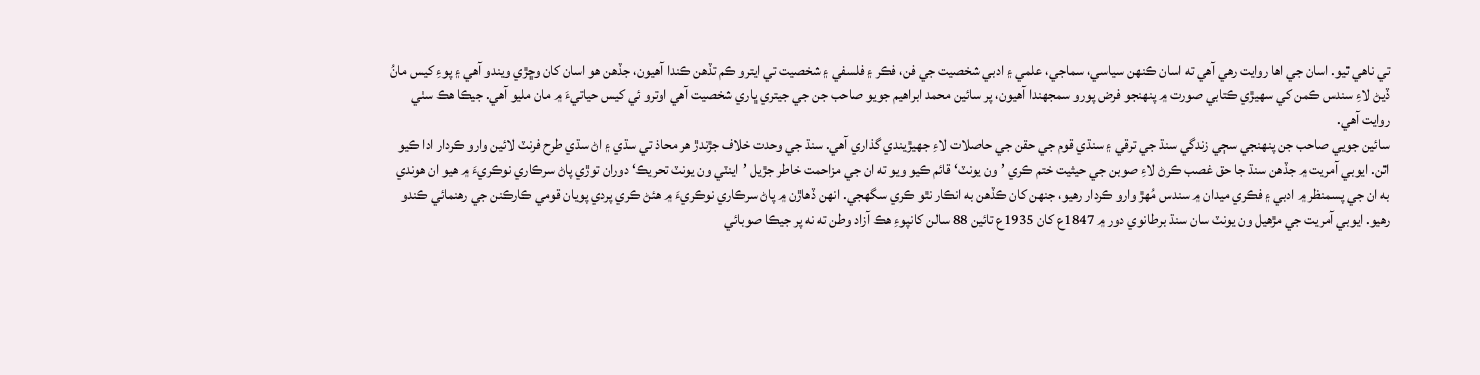تي ناهي ٿيو. اسان جي اها روايت رهي آهي ته اسان ڪنهن سياسي، سماجي، علمي ۽ ادبي شخصيت جي فن، فڪر ۽ فلسفي ۽ شخصيت تي ايترو ڪم تڏهن ڪندا آهيون، جڏهن هو اسان کان وڇڙي ويندو آهي ۽ پوءِ کيس مانُ ڏيڻ لاءِ سندس ڪمن کي سهيڙي ڪتابي صورت ۾ پنهنجو فرض پورو سمجھندا آهيون، پر سائين محمد ابراهيم جويو صاحب جن جي جيتري ڀاري شخصيت آهي اوترو ئي کيس حياتيءَ ۾ مان مليو آهي. جيڪا هڪ سٺي روايت آهي.
سائين جويي صاحب جن پنهنجي سڄي زندگي سنڌ جي ترقي ۽ سنڌي قوم جي حقن جي حاصلات لاءِ جھيڙيندي گذاري آهي. سنڌ جي وحدت خلاف جڙندڙ هر محاذ تي سڌي ۽ اڻ سڌي طرح فرنٽ لائين وارو ڪردار ادا ڪيو اٿن. ايوبي آمريت ۾ جڏهن سنڌ جا حق غصب ڪرڻ لاءِ صوبن جي حيثيت ختم ڪري ’ون يونٽ‘ قائم ڪيو ويو ته ان جي مزاحمت خاطر جڙيل ’اينٽي ون يونٽ تحريڪ‘ دوران توڙي پاڻ سرڪاري نوڪريءَ ۾ هيو ان هوندي به ان جي پسمنظر ۾ ادبي ۽ فڪري ميدان ۾ سندس مُهڙ وارو ڪردار رهيو، جنهن کان ڪڏهن به انڪار نٿو ڪري سگھجي. انهن ڏهاڙن ۾ پاڻ سرڪاري نوڪريءَ ۾ هئڻ ڪري پردي پويان قومي ڪارڪنن جي رهنمائي ڪندو رهيو. ايوبي آمريت جي مڙهيل ون يونٽ سان سنڌ برطانوي دور ۾ 1847ع کان 1935ع تائين 88 سالن کانپوءِ هڪ آزاد وطن ته نه پر جيڪا صوبائي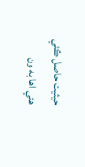حيثيت حاصل ڪئي هئي اها به ون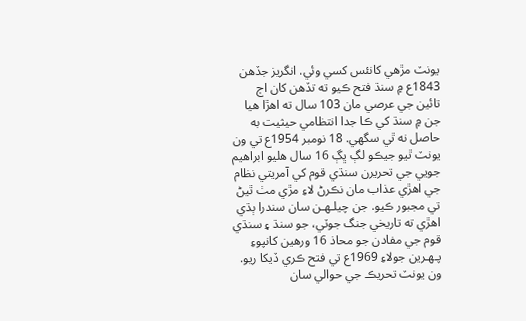يونٽ مڙهي کانئس کسي وئي. انگريز جڏهن 1843ع ۾ سنڌ فتح ڪيو ته تڏهن کان اڄ تائين جي عرصي مان 103 سال ته اهڙا هيا جن ۾ سنڌ کي ڪا جدا انتظامي حيثيت به حاصل نه ٿي سگھي. 18 نومبر 1954ع تي ون يونٽ ٿيو جيڪو لڳ ڀڳ 16 سال هليو ابراهيم جويي جي تحريرن سنڌي قوم کي آمريتي نظام جي اهڙي عذاب مان نڪرڻ لاءِ مڙي مٺ ٿيڻ تي مجبور ڪيو. جن چيلـهـن سان سندرا ٻڌي اهڙي ته تاريخي جنگ جوٽي، جو سنڌ ۽ سنڌي قوم جي مفادن جو محاذ 16 ورهين کانپوءِ پـهـرين جولاءِ 1969ع تي فتح ڪري ڏيکا ريو.
ون يونٽ تحريڪ جي حوالي سان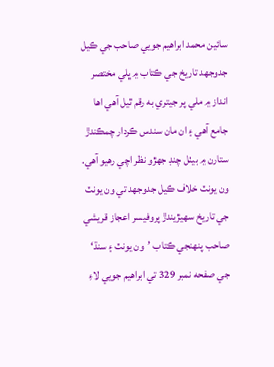سائين محمد ابراهيم جويي صاحب جي ڪيل جدوجهد تاريخ جي ڪتاب ۾ ڀلي مختصر انداز ۾ ملي پر جيتري به رقم ٿيل آهي اها جامع آهي ۽ ان مان سندس ڪردار چمڪندڙ ستارن ۾ بيٺل چنڊ جهڙو نظر اچي رهيو آهي. ون يونٽ خلاف ڪيل جدوجهد تي ون يونٽ جي تاريخ سهيڙيندڙ پروفيسر اعجاز قريشي صاحب پنهنجي ڪتاب ’ون يونٽ ۽ سنڌ‘ جي صفحه نمبر 329 تي ابراهيم جويي لاءِ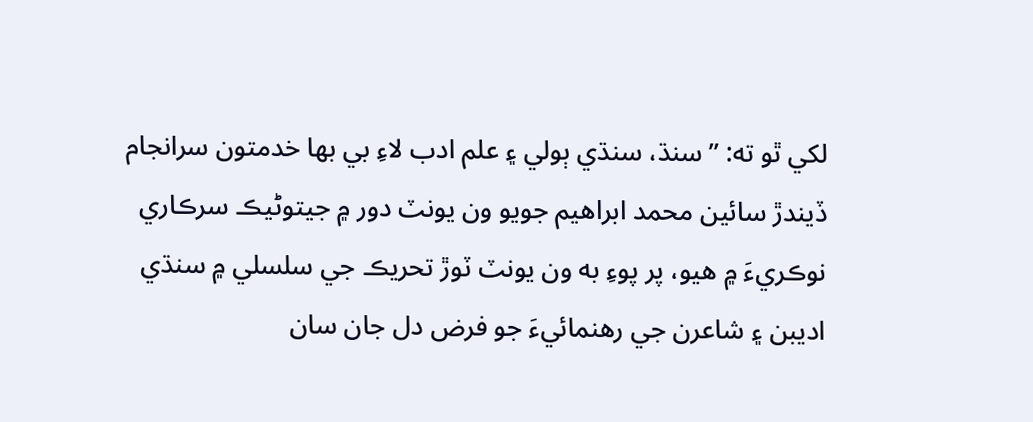لکي ٿو ته: ”سنڌ، سنڌي ٻولي ۽ علم ادب لاءِ بي بها خدمتون سرانجام ڏيندڙ سائين محمد ابراهيم جويو ون يونٽ دور ۾ جيتوڻيڪ سرڪاري نوڪريءَ ۾ هيو، پر پوءِ به ون يونٽ ٽوڙ تحريڪ جي سلسلي ۾ سنڌي اديبن ۽ شاعرن جي رهنمائيءَ جو فرض دل جان سان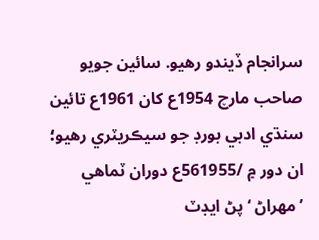سرانجام ڏيندو رهيو. سائين جويو صاحب مارچ 1954ع کان 1961ع تائين سنڌي ادبي بورڊ جو سيڪريٽري رهيو؛ ان دور ۾ /561955ع دوران ٽماهي ’مهراڻ ‘ پڻ ايڊٽ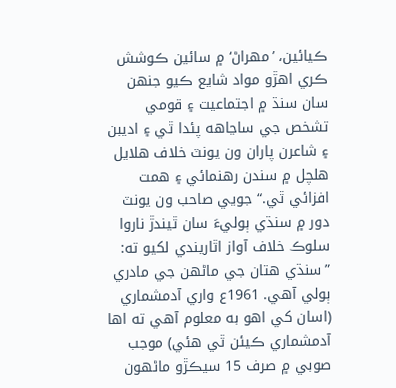ڪيائين، ’مهراڻ‘ ۾ سائين ڪوشش ڪري اهڙو مواد شايع ڪيو جنهن سان سنڌ ۾ اجتماعيت ۽ قومي تشخص جي ساڃاهه پئدا ٿي ۽ اديبن ۽ شاعرن پاران ون يونٽ خلاف هلايل هلچل ۾ سندن رهنمائي ۽ همت افزائي ٿي.“ جويي صاحب ون يونٽ دور ۾ سنڌي ٻوليءَ سان ٿيندڙ ناروا سلوڪ خلاف آواز اٿاريندي لکيو ته: ”سنڌي هتان جي ماڻهن جي مادري ٻولي آهي. 1961ع واري آدمشماري (اسان کي اهو به معلوم آهي ته اها آدمشماري ڪيئن ٿي هئي) موجب صوبي ۾ صرف 15 سيڪڙو ماڻهون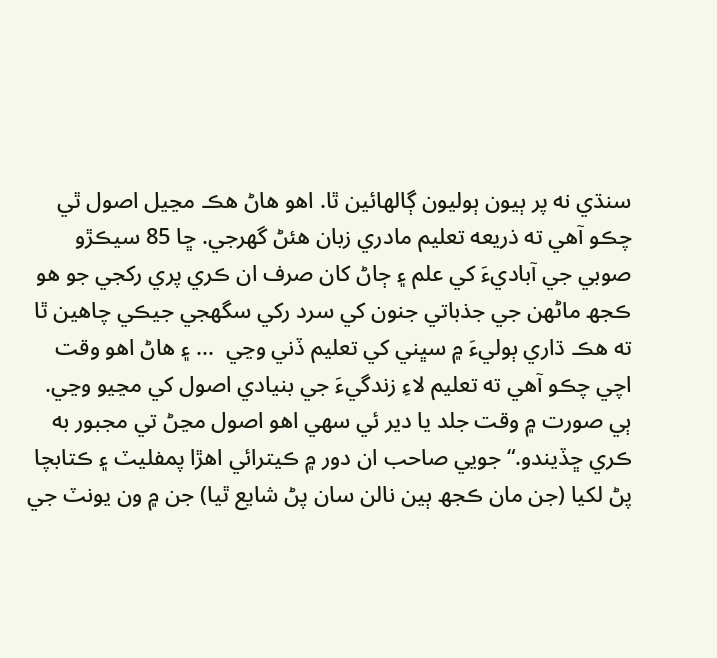سنڌي نه پر ٻيون ٻوليون ڳالهائين ٿا. اهو هاڻ هڪ مڃيل اصول ٿي چڪو آهي ته ذريعه تعليم مادري زبان هئڻ گھرجي. ڇا 85 سيڪڙو صوبي جي آباديءَ کي علم ۽ ڄاڻ کان صرف ان ڪري پري رکجي جو هو ڪجھ ماڻهن جي جذباتي جنون کي سرد رکي سگھجي جيڪي چاهين ٿا ته هڪ ڌاري ٻوليءَ ۾ سڀني کي تعليم ڏني وڃي  ... ۽ هاڻ اهو وقت اچي چڪو آهي ته تعليم لاءِ زندگيءَ جي بنيادي اصول کي مڃيو وڃي. ٻي صورت ۾ وقت جلد يا دير ئي سهي اهو اصول مڃڻ تي مجبور به ڪري ڇڏيندو.“ جويي صاحب ان دور ۾ ڪيترائي اهڙا پمفليٽ ۽ ڪتابچا پڻ لکيا (جن مان ڪجھ ٻين نالن سان پڻ شايع ٿيا) جن ۾ ون يونٽ جي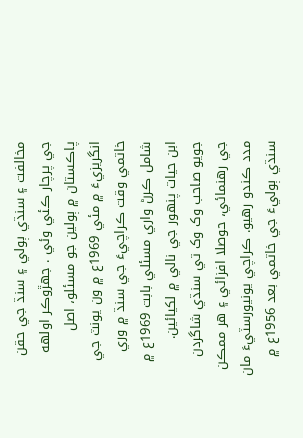مخالفت ۽ سنڌي ٻولي ۽ سنڌ جي حقن جي پرچار ڪئي وئي . جهڙوڪر اولهه پاڪستان ۾ ٻولين جو مسئلو، اصل انگريزيءَ ۾ مئي 1969ع ۾ ون يونٽ جي خاتمي وقت ڪراچيءَ جي سنڌ ۾ وري شامل ڪرڻ واري مسئلي بابت 1969ع ۾ ابن حيات پنهور جي نالي ۾ لکيائين.
جويو صاحب وک وک تي سنڌي شاگردن جي رهنمائي، حوصلا افزائي ۽ هر ممڪن مدد ڪندو رهيو. ڪراچي يونيورسٽيءَ مان سنڌي ٻوليءَ جي خاتمي بعد 1956ع ۾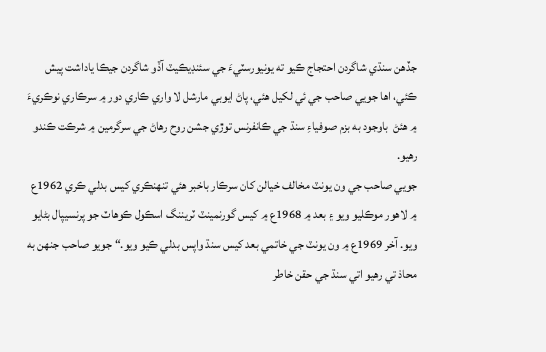جڏهن سنڌي شاگردن احتجاج ڪيو ته يونيورسٽيءَ جي سئنڊيڪيٽ آڏو شاگردن جيڪا ياداشت پيش ڪئي، اها جويي صاحب جي ئي لکيل هئي، پاڻ ايوبي مارشل لا واري ڪاري دور ۾ سرڪاري نوڪريءَ ۾ هئڻ  باوجود به بزم صوفياءِ سنڌ جي ڪانفرنس توڙي جشن روح رهاڻ جي سرگرمين ۾ شرڪت ڪندو رهيو.
جويي صاحب جي ون يونٽ مخالف خيالن کان سرڪار باخبر هئي تنهنڪري کيس بدلي ڪري 1962ع  ۾ لاهور موڪليو ويو ۽ بعد ۾ 1968ع ۾ کيس گورنمينٽ ٽريننگ اسڪول ڪوهاٽ جو پرنسيپال بڻايو ويو. آخر 1969ع ۾ ون يونٽ جي خاتمي بعد کيس سنڌ واپس بدلي ڪيو ويو.“ جويو صاحب جنهن به محاذ تي رهيو اتي سنڌ جي حقن خاطر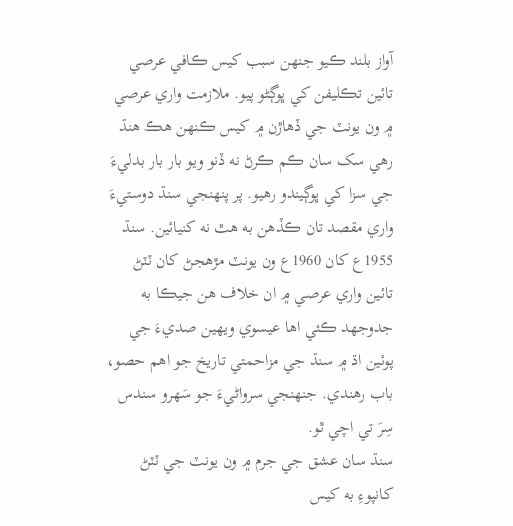آواز بلند ڪيو جنهن سبب کيس ڪافي عرصي تائين تڪليفن کي ڀوڳڻو پيو. ملازمت واري عرصي ۾ ون يونٽ جي ڏهاڙن ۾ کيس ڪنهن هڪ هنڌ رهي سک سان ڪم ڪرڻ نه ڏنو ويو بار بار بدليءَ جي سزا کي ڀوڳيندو رهيو. پر پنهنجي سنڌ دوستيءَ واري مقصد تان ڪڏهن به هٿ نه کنيائين. سنڌ  1955ع کان 1960ع ون يونٽ مڙهجڻ کان ٽٽڻ تائين واري عرصي ۾ ان خلاف هن جيڪا به جدوجهد ڪئي اها عيسوي ويهين صديءَ جي پوئين اڌ ۾ سنڌ جي مزاحمتي تاريخ جو اهم حصو، باب رهندي. جنهنجي سرواڻيءَ جو سَهرو سندس سِرَ تي اچي ٿو.
سنڌ سان عشق جي جرم ۾ ون يونٽ جي ٽٽڻ کانپوءِ به کيس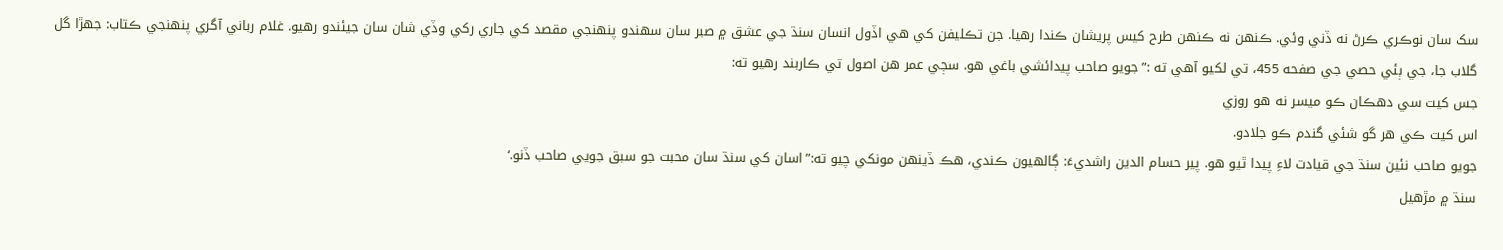سک سان نوڪري ڪرڻ نه ڏني وئي. ڪنهن نه ڪنهن طرح کيس پريشان ڪندا رهيا. جن تڪليفن کي هي اڏول انسان سنڌ جي عشق ۾ صبر سان سهندو پنهنجي مقصد کي جاري رکي وڏي شان سان جيئندو رهيو. غلام رباني آگري پنهنجي ڪتاب: جهڙا گل گلاب جا، جي ٻئي حصي جي صفحه 455، تي لکيو آهي ته :”جويو صاحب پيدائشي باغي هو. سڄي عمر هن اصول تي ڪاربند رهيو ته:
جس کيت سي دهڪان ڪو ميسر نه هو روزي
اس کيت ڪي هر گو شئي گندم ڪو جلادو.
جويو صاحب نئين سنڌ جي قيادت لاءِ پيدا ٿيو هو. پير حسام الدين راشديءَ: ڳالهيون ڪندي، هڪ ڏينهن مونکي چيو ته:”اسان کي سنڌ سان محبت جو سبق جويي صاحب ڏنو.‘
سنڌ ۾ مڙهيل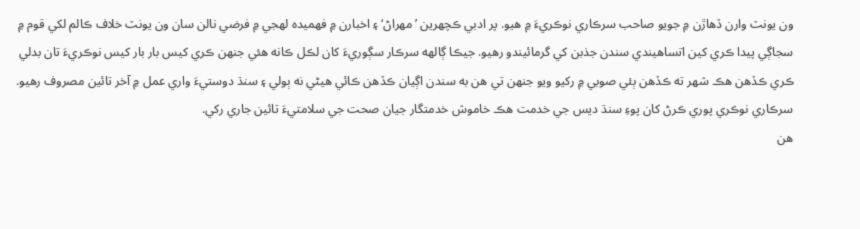ون يونٽ وارن ڏهاڙن ۾ جويو صاحب سرڪاري نوڪريءَ ۾ هيو. پر ادبي ڪچهرين ’مهراڻ‘ ۽ اخبارن ۾ فهميده لهجي ۾ فرضي نالن سان ون يونٽ خلاف ڪالم لکي قوم ۾ سجاڳي پيدا ڪري کين اتساهيندي سندن جذبن کي گرمائيندو رهيو. جيڪا ڳالهه سرڪار سڳوريءَ کان لڪل ڪانه هئي جنهن ڪري کيس بار بار کيس نوڪريءَ تان بدلي ڪري ڪڏهن هڪ شهر ته ڪڏهن ٻئي صوبي ۾ رکيو ويو جنهن تي هن به سندن اڳيان ڪڏهن ڪائي هيڻي نه ٻولي ۽ سنڌ دوستيءَ واري عمل ۾ آخر تائين مصروف رهيو. سرڪاري نوڪري پوري ڪرڻ کان پوءِ سنڌ ديس جي خدمت هڪ خاموش خدمتگار جيان صحت جي سلامتيءَ تائين جاري رکي.
هن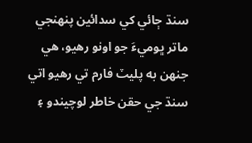سنڌ ڄائي کي سدائين پنهنجي ماتر ڀوميءَ جو اونو رهيو، هي جنهن به پليٽ فارم تي رهيو اتي سنڌ جي حقن خاطر لوچيندو ۽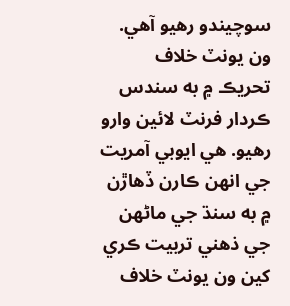سوچيندو رهيو آهي. ون يونٽ خلاف تحريڪ ۾ به سندس ڪردار فرنٽ لائين وارو رهيو. هي ايوبي آمريت جي انهن ڪارن ڏهاڙن ۾ به سنڌ جي ماڻهن جي ذهني تربيت ڪري کين ون يونٽ خلاف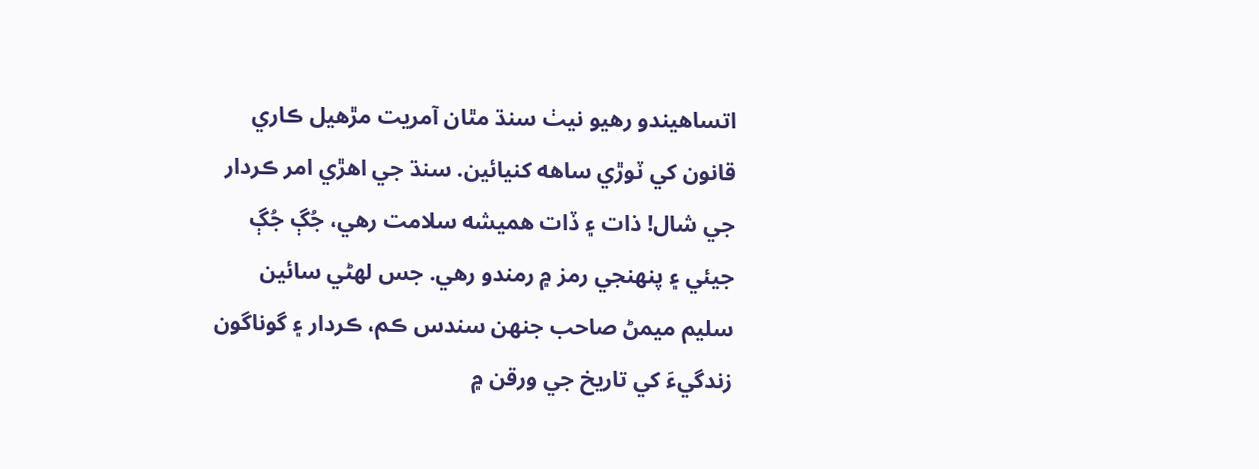اتساهيندو رهيو نيٺ سنڌ مٿان آمريت مڙهيل ڪاري قانون کي ٽوڙي ساهه کنيائين. سنڌ جي اهڙي امر ڪردار جي شال! ذات ۽ ڏات هميشه سلامت رهي، جُڳ جُڳ جيئي ۽ پنهنجي رمز ۾ رمندو رهي. جس لهڻي سائين سليم ميمڻ صاحب جنهن سندس ڪم، ڪردار ۽ گوناگون زندگيءَ کي تاريخ جي ورقن ۾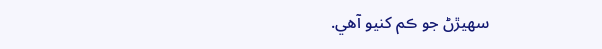سهيڙڻ جو ڪم کنيو آهي.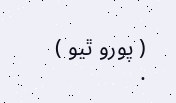( پورو ٿيو )
.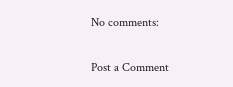No comments:

Post a Comment